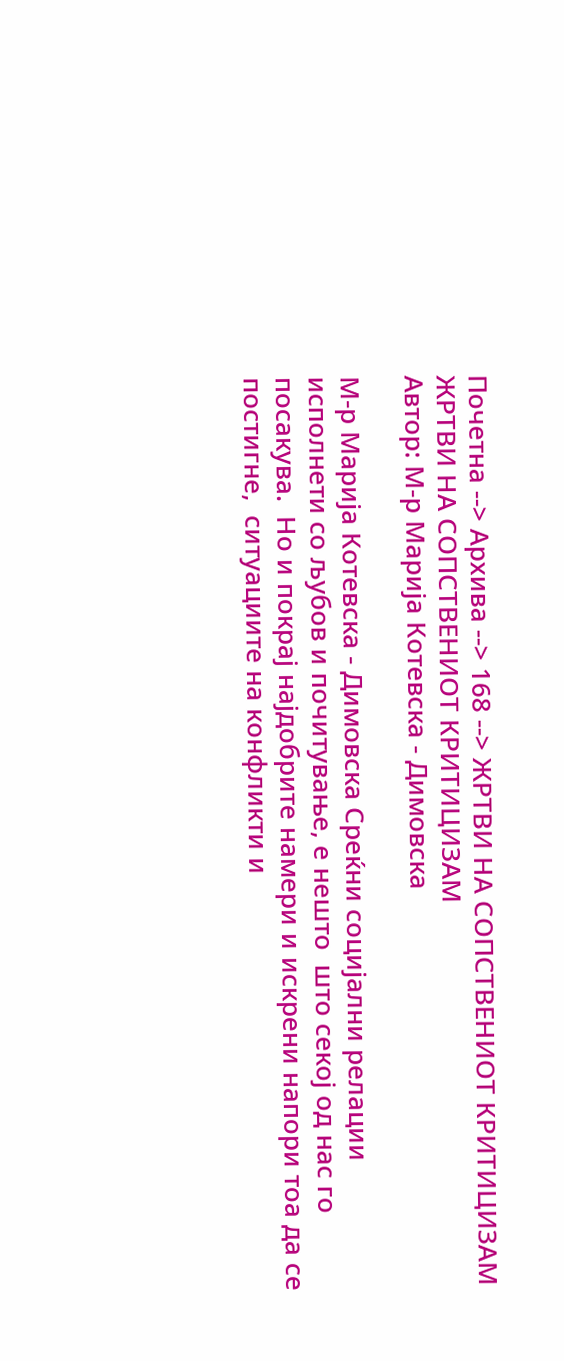Почетна --> Архива --> 168 --> ЖРТВИ НА СОПСТВЕНИОТ КРИТИЦИЗАМ
ЖРТВИ НА СОПСТВЕНИОТ КРИТИЦИЗАМ
Автор: М-р Марија Котевска - Димовска

М-р Марија Котевска - Димовска Среќни социјални релации исполнети со љубов и почитување, е нешто  што секој од нас го посакува.  Но и покрај најдобрите намери и искрени напори тоа да се постигне,  ситуациите на конфликти и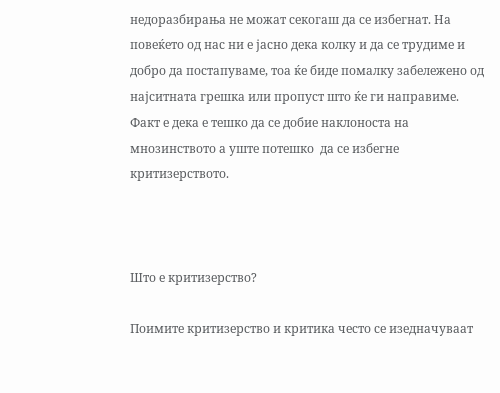недоразбирања не можат секогаш да се избегнат. На повеќето од нас ни е јасно дека колку и да се трудиме и добро да постапуваме, тоа ќе биде помалку забележено од најситната грешка или пропуст што ќе ги направиме. Факт е дека е тешко да се добие наклоноста на мнозинството а уште потешко  да се избегне критизерството.



Што е критизерство?

Поимите критизерство и критика често се изедначуваат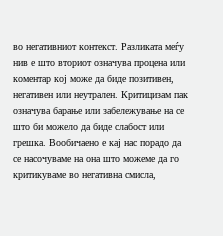во негативниот контекст. Разликата меѓу нив е што вториот означува процена или коментар кој може да биде позитивен, негативен или неутрален. Критицизам пак означува барање или забележување на се што би можело да биде слабост или грешка. Вообичаено е кај нас порадо да се насочуваме на она што можеме да го критикуваме во негативна смисла,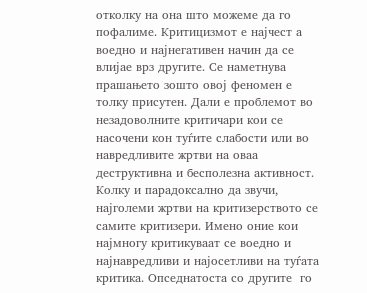отколку на она што можеме да го пoфалиме. Критицизмот е најчест а воедно и најнегативен начин да се влијае врз другите. Се наметнува прашањето зошто овој феномен е толку присутен. Дали е проблемот во незадоволните критичари кои се насочени кон туѓите слабости или во навредливите жртви на оваа деструктивна и бесполезна активност. Колку и парадоксално да звучи,  најголеми жртви на критизерството се самите критизери. Имено оние кои најмногу критикуваат се воедно и најнавредливи и најосетливи на туѓата критика. Опседнатоста со другите  го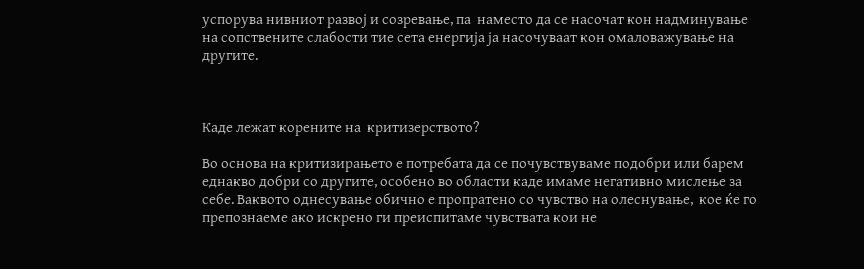успорува нивниот развој и созревање, па  наместо да се насочат кон надминување на сопствените слабости тие сета енергија ја насочуваат кон омаловажување на другите.



Каде лежат корените на  критизерството?

Во основа на критизирањето е потребата да се почувствуваме подобри или барем еднакво добри со другите, особено во области каде имаме негативно мислење за себе. Ваквото однесување обично е пропратено со чувство на олеснување,  кое ќе го препознаеме ако искрено ги преиспитаме чувствата кои не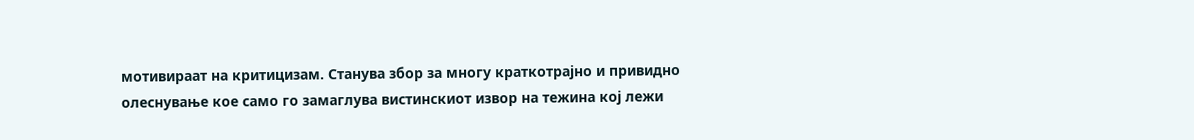мотивираат на критицизам. Станува збор за многу краткотрајно и привидно олеснување кое само го замаглува вистинскиот извор на тежина кој лежи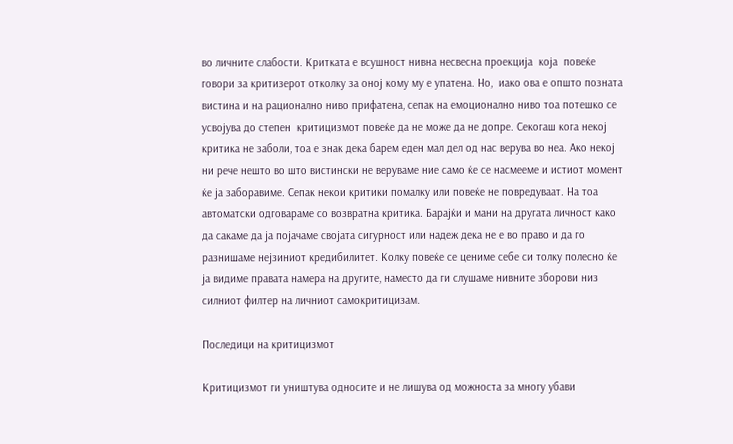во личните слабости. Критката е всушност нивна несвесна проекција  која  повеќе говори за критизерот отколку за оној кому му е упатена. Но,  иако ова е општо позната вистина и на рационално ниво прифатена, сепак на емоционално ниво тоа потешко се усвојува до степен  критицизмот повеќе да не може да не допре. Секогаш кога некој критика не заболи, тоа е знак дека барем еден мал дел од нас верува во неа. Ако некој ни рече нешто во што вистински не веруваме ние само ќе се насмееме и истиот момент ќе ја заборавиме. Сепак некои критики помалку или повеќе не повредуваат. На тоа автоматски одговараме со возвратна критика. Барајќи и мани на другата личност како да сакаме да ја појачаме својата сигурност или надеж дека не е во право и да го разнишаме нејзиниот кредибилитет. Колку повеќе се цениме себе си толку полесно ќе ја видиме правата намера на другите, наместо да ги слушаме нивните зборови низ силниот филтер на личниот самокритицизам.

Последици на критицизмот

Критицизмот ги уништува односите и не лишува од можноста за многу убави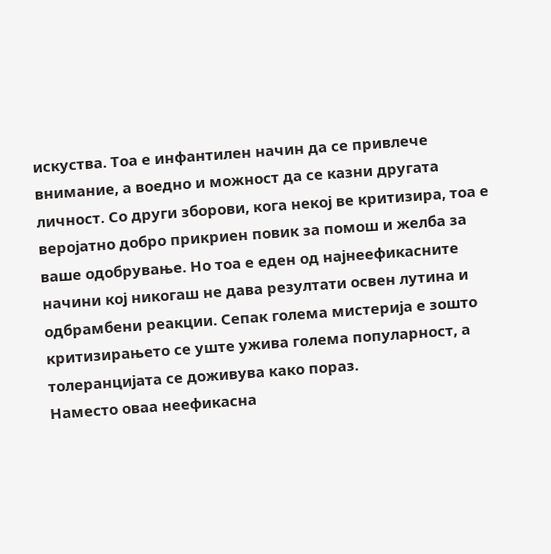искуства. Тоа е инфантилен начин да се привлече внимание, а воедно и можност да се казни другата личност. Со други зборови, кога некој ве критизира, тоа е веројатно добро прикриен повик за помош и желба за ваше одобрување. Но тоа е еден од најнеефикасните начини кој никогаш не дава резултати освен лутина и одбрамбени реакции. Сепак голема мистерија е зошто критизирањето се уште ужива голема популарност, а толеранцијата се доживува како пораз.
Наместо оваа неефикасна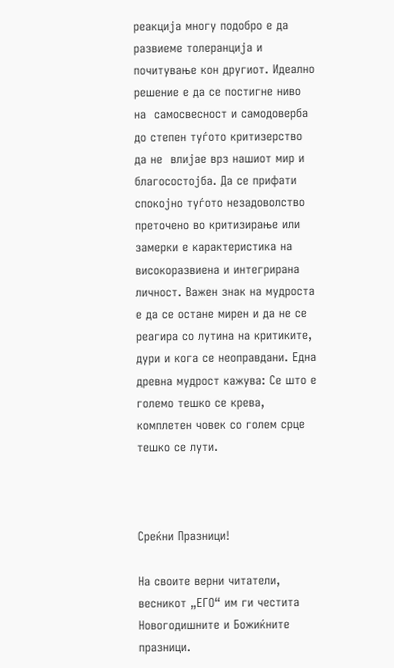реакција многу подобро е да развиеме толеранција и почитување кон другиот. Идеално решение е да се постигне ниво на  самосвесност и самодоверба до степен туѓото критизерство да не  влијае врз нашиот мир и благосостојба. Да се прифати спокојно туѓото незадоволство преточено во критизирање или замерки е карактеристика на високоразвиена и интегрирана личност. Важен знак на мудроста е да се остане мирен и да не се реагира со лутина на критиките, дури и кога се неоправдани. Една древна мудрост кажува: Се што е големо тешко се крева, комплетен човек со голем срце тешко се лути.



Среќни Празници!

На своите верни читатели, весникот „ЕГО“ им ги честита Новогодишните и Божиќните празници.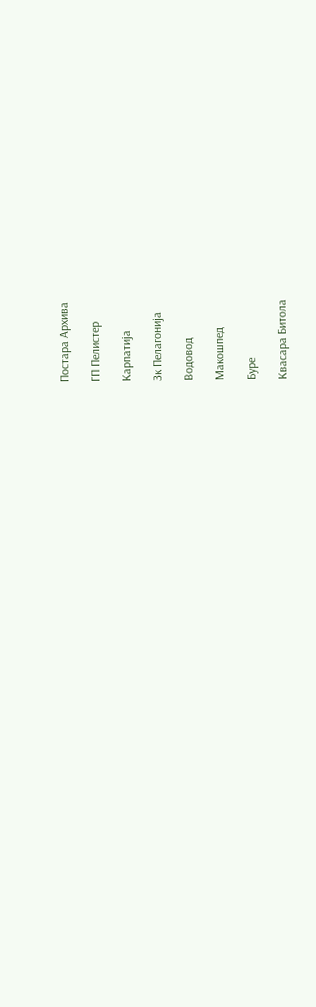Постара Архива

ГП Пелистер

Карпатија

Зк Пелагонија

Водовод

Макошпед

Буре

Квасара Битола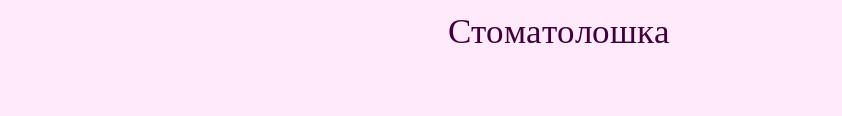Стоматолошка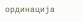ординација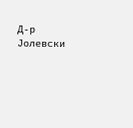Д-р Јолевски